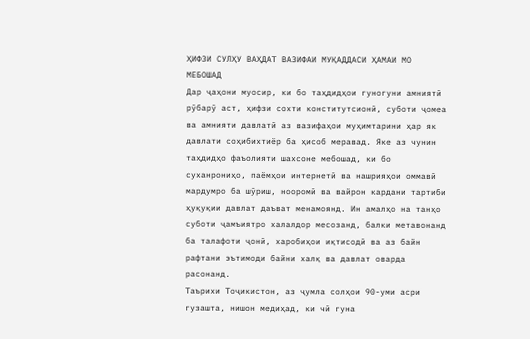ҲИФЗИ СУЛҲУ ВАҲДАТ ВАЗИФАИ МУҚАДДАСИ ҲАМАИ МО МЕБОШАД
Дар ҷаҳони муосир, ки бо таҳдидҳои гуногуни амниятӣ рӯбарӯ аст, ҳифзи сохти конститутсионӣ, суботи ҷомеа ва амнияти давлатӣ аз вазифаҳои муҳимтарини ҳар як давлати соҳибихтиёр ба ҳисоб меравад. Яке аз чунин таҳдидҳо фаъолияти шахсоне мебошад, ки бо суханрониҳо, паёмҳои интернетӣ ва нашрияҳои оммавӣ мардумро ба шӯриш, нооромӣ ва вайрон кардани тартиби ҳуқуқии давлат даъват менамоянд. Ин амалҳо на танҳо суботи ҷамъиятро халалдор месозанд, балки метавонанд ба талафоти ҷонӣ, харобиҳои иқтисодӣ ва аз байн рафтани эътимоди байни халқ ва давлат оварда расонанд.
Таърихи Тоҷикистон, аз ҷумла солҳои 90-уми асри гузашта, нишон медиҳад, ки чӣ гуна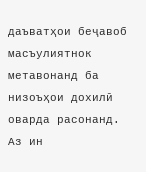даъватҳои беҷавоб масъулиятнок метавонанд ба низоъҳои дохилӣ оварда расонанд. Аз ин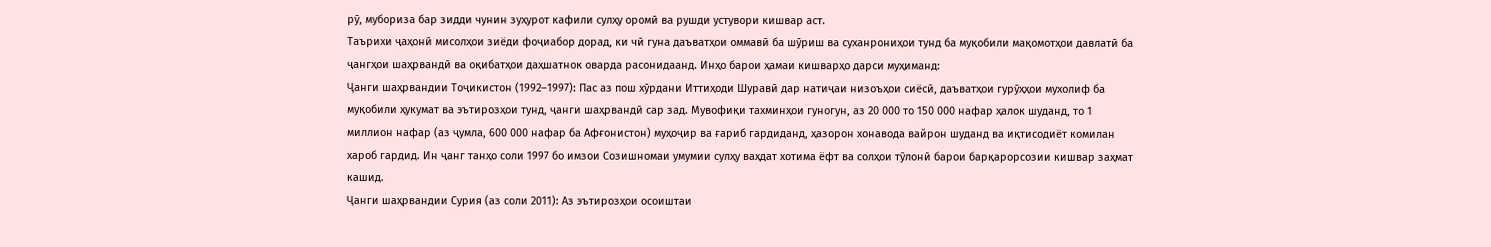рӯ, мубориза бар зидди чунин зуҳурот кафили сулҳу оромӣ ва рушди устувори кишвар аст.
Таърихи ҷаҳонӣ мисолҳои зиёди фоҷиабор дорад, ки чӣ гуна даъватҳои оммавӣ ба шӯриш ва суханрониҳои тунд ба муқобили мақомотҳои давлатӣ ба ҷангҳои шаҳрвандӣ ва оқибатҳои даҳшатнок оварда расонидаанд. Инҳо барои ҳамаи кишварҳо дарси муҳиманд:
Ҷанги шаҳрвандии Тоҷикистон (1992–1997): Пас аз пош хӯрдани Иттиҳоди Шуравӣ дар натиҷаи низоъҳои сиёсӣ, даъватҳои гурӯҳҳои мухолиф ба муқобили ҳукумат ва эътирозҳои тунд, ҷанги шаҳрвандӣ сар зад. Мувофиқи тахминҳои гуногун, аз 20 000 то 150 000 нафар ҳалок шуданд, то 1 миллион нафар (аз ҷумла, 600 000 нафар ба Афғонистон) муҳоҷир ва ғариб гардиданд, ҳазорон хонавода вайрон шуданд ва иқтисодиёт комилан хароб гардид. Ин ҷанг танҳо соли 1997 бо имзои Созишномаи умумии сулҳу ваҳдат хотима ёфт ва солҳои тӯлонӣ барои барқарорсозии кишвар заҳмат кашид.
Ҷанги шаҳрвандии Сурия (аз соли 2011): Аз эътирозҳои осоиштаи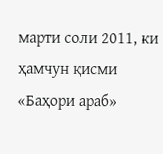марти соли 2011, ки ҳамчун қисми «Баҳори араб»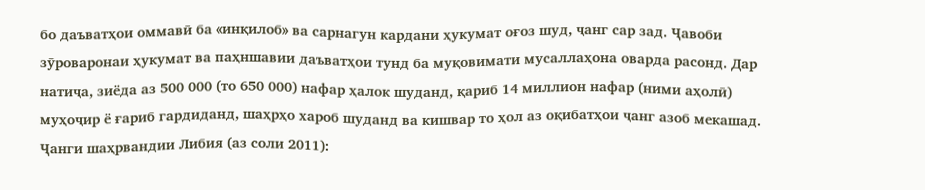бо даъватҳои оммавӣ ба «инқилоб» ва сарнагун кардани ҳукумат оғоз шуд, ҷанг сар зад. Ҷавоби зӯроваронаи ҳукумат ва паҳншавии даъватҳои тунд ба муқовимати мусаллаҳона оварда расонд. Дар натиҷа, зиёда аз 500 000 (то 650 000) нафар ҳалок шуданд, қариб 14 миллион нафар (ними аҳолӣ) муҳоҷир ё ғариб гардиданд, шаҳрҳо хароб шуданд ва кишвар то ҳол аз оқибатҳои ҷанг азоб мекашад.
Ҷанги шаҳрвандии Либия (аз соли 2011):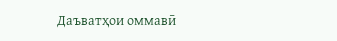Даъватҳои оммавӣ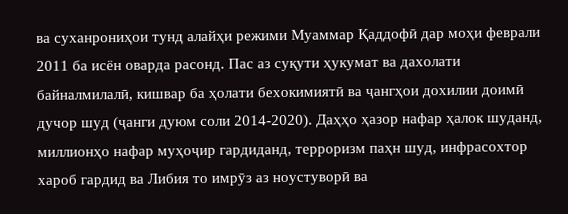ва суханрониҳои тунд алайҳи режими Муаммар Қаддофӣ дар моҳи феврали 2011 ба исён оварда расонд. Пас аз суқути ҳукумат ва дахолати байналмилалӣ, кишвар ба ҳолати бехокимиятӣ ва ҷангҳои дохилии доимӣ дучор шуд (ҷанги дуюм соли 2014-2020). Даҳҳо ҳазор нафар ҳалок шуданд, миллионҳо нафар муҳоҷир гардиданд, терроризм паҳн шуд, инфрасохтор хароб гардид ва Либия то имрӯз аз ноустуворӣ ва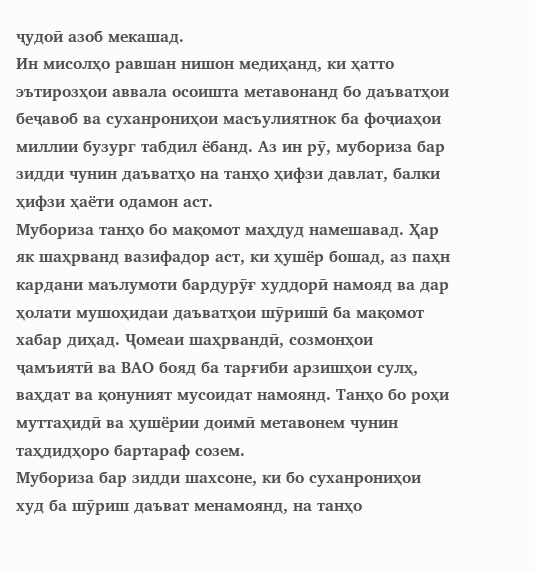ҷудоӣ азоб мекашад.
Ин мисолҳо равшан нишон медиҳанд, ки ҳатто эътирозҳои аввала осоишта метавонанд бо даъватҳои беҷавоб ва суханрониҳои масъулиятнок ба фоҷиаҳои миллии бузург табдил ёбанд. Аз ин рӯ, мубориза бар зидди чунин даъватҳо на танҳо ҳифзи давлат, балки ҳифзи ҳаёти одамон аст.
Мубориза танҳо бо мақомот маҳдуд намешавад. Ҳар як шаҳрванд вазифадор аст, ки ҳушёр бошад, аз паҳн кардани маълумоти бардурӯғ худдорӣ намояд ва дар ҳолати мушоҳидаи даъватҳои шӯришӣ ба мақомот хабар диҳад. Ҷомеаи шаҳрвандӣ, созмонҳои ҷамъиятӣ ва ВАО бояд ба тарғиби арзишҳои сулҳ, ваҳдат ва қонуният мусоидат намоянд. Танҳо бо роҳи муттаҳидӣ ва ҳушёрии доимӣ метавонем чунин таҳдидҳоро бартараф созем.
Мубориза бар зидди шахсоне, ки бо суханрониҳои худ ба шӯриш даъват менамоянд, на танҳо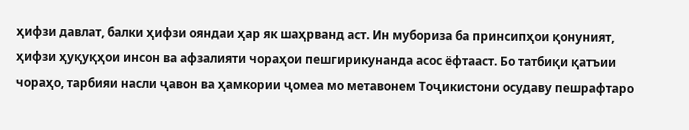ҳифзи давлат, балки ҳифзи ояндаи ҳар як шаҳрванд аст. Ин мубориза ба принсипҳои қонуният, ҳифзи ҳуқуқҳои инсон ва афзалияти чораҳои пешгирикунанда асос ёфтааст. Бо татбиқи қатъии чораҳо, тарбияи насли ҷавон ва ҳамкории ҷомеа мо метавонем Тоҷикистони осудаву пешрафтаро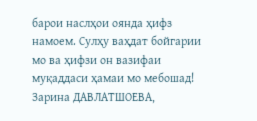барои наслҳои оянда ҳифз намоем. Сулҳу ваҳдат бойгарии мо ва ҳифзи он вазифаи муқаддаси ҳамаи мо мебошад!
Зарина ДАВЛАТШОЕВА,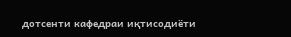дотсенти кафедраи иқтисодиёти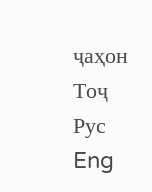ҷаҳон
Тоҷ
Рус
Eng